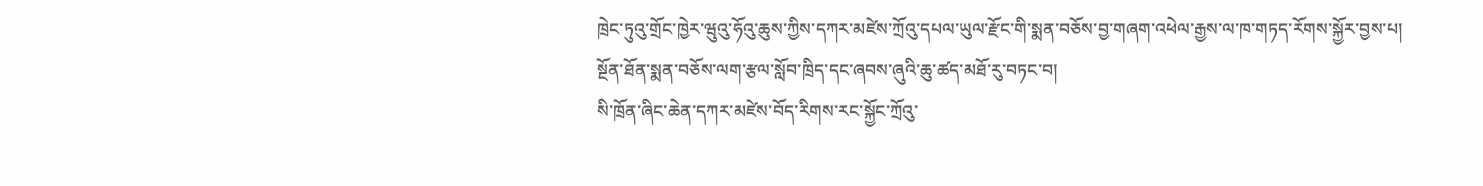ཁྲེང་ཏུའུ་གྲོང་ཁྱེར་ཝུའུ་ཧོའུ་ཆུས་ཀྱིས་དཀར་མཛེས་ཀྲོའུ་དཔལ་ཡུལ་རྫོང་གི་སྨན་བཅོས་བྱ་གཞག་འཕེལ་རྒྱས་ལ་ཁ་གཏད་རོགས་སྐྱོར་བྱས་པ།
སྔོན་ཐོན་སྨན་བཅོས་ལག་རྩལ་སློབ་ཁྲིད་དང་ཞབས་ཞུའི་ཆུ་ཚད་མཐོ་རུ་བཏང་བ།
སི་ཁྲོན་ཞིང་ཆེན་དཀར་མཛེས་བོད་རིགས་རང་སྐྱོང་ཀྲོའུ་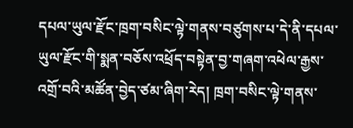དཔལ་ཡུལ་རྫོང་ཁྲག་བསིང་ལྟེ་གནས་བཙུགས་པ་དེ་ནི་དཔལ་ཡུལ་རྫོང་གི་སྨན་བཅོས་འཕྲོད་བསྟེན་བྱ་གཞག་འཕེལ་རྒྱས་འགྲོ་བའི་མཚོན་བྱེད་ཙམ་ཞིག་རེད། ཁྲག་བསིང་ལྟེ་གནས་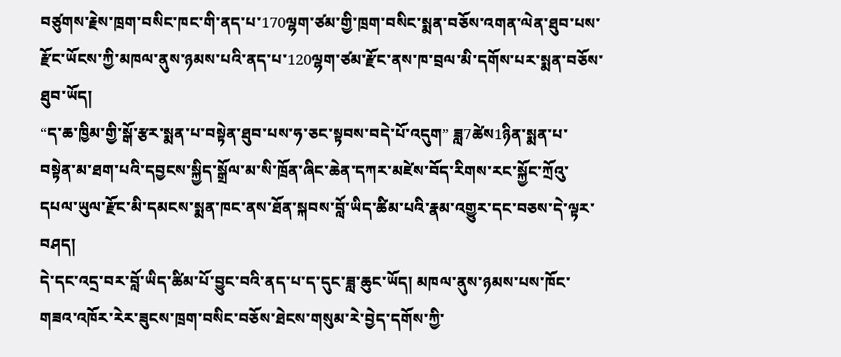བཙུགས་རྗེས་ཁྲག་བསིང་ཁང་གི་ནད་པ་170ལྷག་ཙམ་གྱི་ཁྲག་བསིང་སྨན་བཅོས་འགན་ལེན་ཐུབ་པས་རྫོང་ཡོངས་ཀྱི་མཁལ་ནུས་ཉམས་པའི་ནད་པ་120ལྷག་ཙམ་རྫོང་ནས་ཁ་བྲལ་མི་དགོས་པར་སྨན་བཅོས་ཐུབ་ཡོད།
“ད་ཆ་ཁྱིམ་གྱི་སྒོ་རྩར་སྨན་པ་བསྟེན་ཐུབ་པས་ཧ་ཅང་སྟབས་བདེ་པོ་འདུག” ཟླ7ཚེས1ཉིན་སྨན་པ་བསྟེན་མ་ཐག་པའི་དབྱངས་སྐྱིད་སྒྲོལ་མ་སི་ཁྲོན་ཞིང་ཆེན་དཀར་མཛེས་བོད་རིགས་རང་སྐྱོང་ཀྲོའུ་དཔལ་ཡུལ་རྫོང་མི་དམངས་སྨན་ཁང་ནས་ཐོན་སྐབས་བློ་ཡིད་ཚིམ་པའི་རྣམ་འགྱུར་དང་བཅས་དེ་ལྟར་བཤད།
དེ་དང་འདྲ་བར་བློ་ཡིད་ཚིམ་པོ་བྱུང་བའི་ནད་པ་ད་དུང་ཟླ་ཆུང་ཡོད། མཁལ་ནུས་ཉམས་པས་ཁོང་གཟའ་འཁོར་རེར་ཟུངས་ཁྲག་བསིང་བཅོས་ཐེངས་གསུམ་རེ་བྱེད་དགོས་ཀྱི་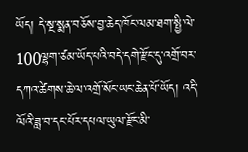ཡོད། དེ་སྔ་སྨན་བཅོས་བྱ་ཆེད་ཁོང་ལམ་ཐག་སྤྱི་ལེ་100ལྷག་ཙམ་ཡོད་པའི་བདེ་དགེ་རྫོང་དུ་འགྲོ་བར་དཀའ་ཚེགས་ཆེ་ལ་འགྲོ་སོང་ཡང་ཆེན་པོ་ཡོད། འདི་ལོའི་ཟླ་བ་དང་པོར་དཔལ་ཡུལ་རྫོང་མི་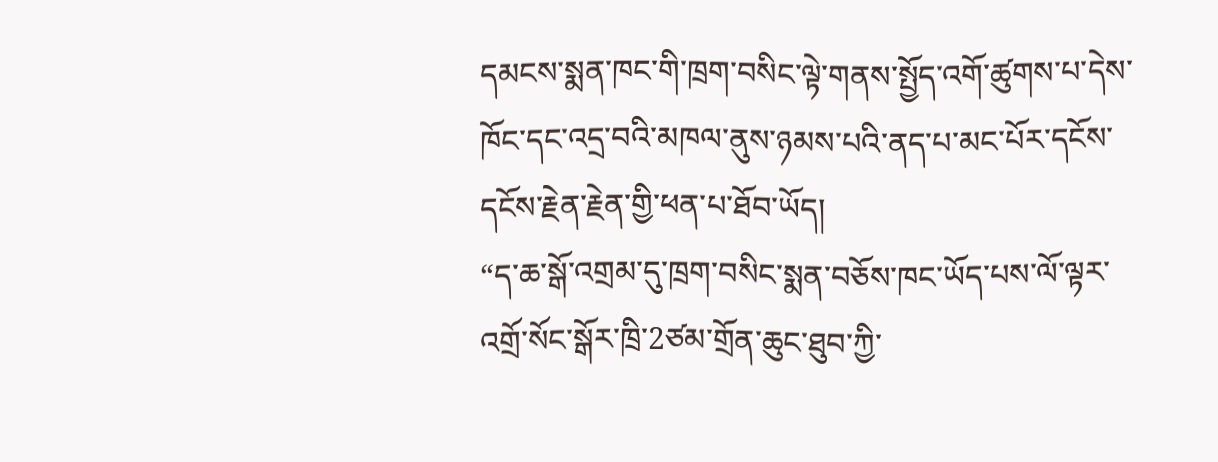དམངས་སྨན་ཁང་གི་ཁྲག་བསིང་ལྟེ་གནས་སྤྱོད་འགོ་ཚུགས་པ་དེས་ཁོང་དང་འདྲ་བའི་མཁལ་ནུས་ཉམས་པའི་ནད་པ་མང་པོར་དངོས་དངོས་རྗེན་རྗེན་གྱི་ཕན་པ་ཐོབ་ཡོད།
“ད་ཆ་སྒོ་འགྲམ་དུ་ཁྲག་བསིང་སྨན་བཅོས་ཁང་ཡོད་པས་ལོ་ལྟར་འགྲོ་སོང་སྒོར་ཁྲི་2ཙམ་གྲོན་ཆུང་ཐུབ་ཀྱི་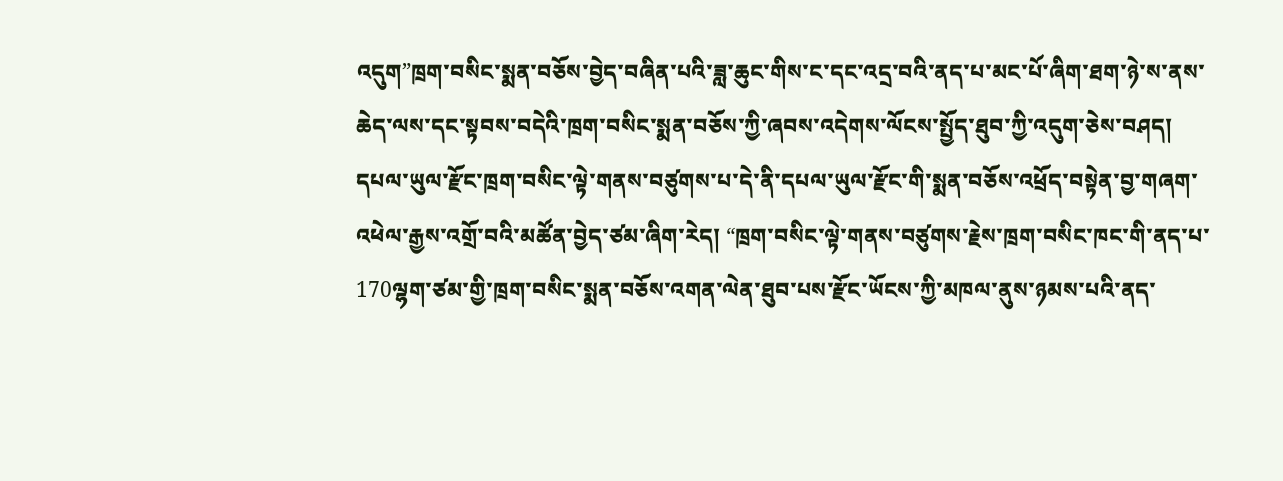འདུག”ཁྲག་བསིང་སྨན་བཅོས་བྱེད་བཞིན་པའི་ཟླ་ཆུང་གིས་ང་དང་འདྲ་བའི་ནད་པ་མང་པོ་ཞིག་ཐག་ཉེ་ས་ནས་ཆེད་ལས་དང་སྟབས་བདེའི་ཁྲག་བསིང་སྨན་བཅོས་ཀྱི་ཞབས་འདེགས་ལོངས་སྤྱོད་ཐུབ་ཀྱི་འདུག་ཅེས་བཤད།
དཔལ་ཡུལ་རྫོང་ཁྲག་བསིང་ལྟེ་གནས་བཙུགས་པ་དེ་ནི་དཔལ་ཡུལ་རྫོང་གི་སྨན་བཅོས་འཕྲོད་བསྟེན་བྱ་གཞག་འཕེལ་རྒྱས་འགྲོ་བའི་མཚོན་བྱེད་ཙམ་ཞིག་རེད། “ཁྲག་བསིང་ལྟེ་གནས་བཙུགས་རྗེས་ཁྲག་བསིང་ཁང་གི་ནད་པ་170ལྷག་ཙམ་གྱི་ཁྲག་བསིང་སྨན་བཅོས་འགན་ལེན་ཐུབ་པས་རྫོང་ཡོངས་ཀྱི་མཁལ་ནུས་ཉམས་པའི་ནད་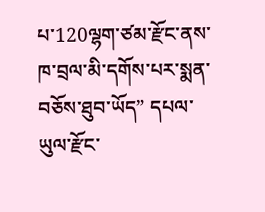པ་120ལྷག་ཙམ་རྫོང་ནས་ཁ་བྲལ་མི་དགོས་པར་སྨན་བཅོས་ཐུབ་ཡོད” དཔལ་ཡུལ་རྫོང་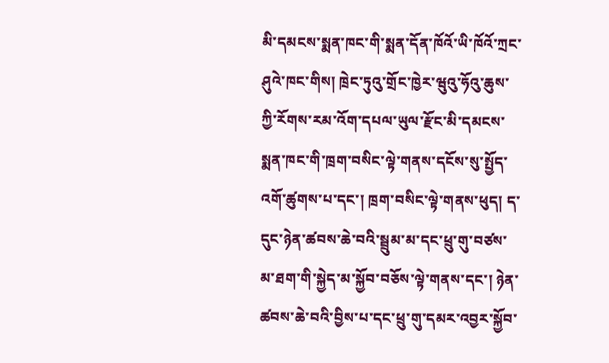མི་དམངས་སྨན་ཁང་གི་སྨན་དོན་ཁོའོ་ཡི་ཁོའོ་ཀྲང་ཤུའེ་ཁང་གིས། ཁྲེང་ཏུའུ་གྲོང་ཁྱེར་ཝུའུ་ཧོའུ་ཆུས་ཀྱི་རོགས་རམ་འོག་དཔལ་ཡུལ་རྫོང་མི་དམངས་སྨན་ཁང་གི་ཁྲག་བསིང་ལྟེ་གནས་དངོས་སུ་སྤྱོད་འགོ་ཚུགས་པ་དང་། ཁྲག་བསིང་ལྟེ་གནས་ཕུད། ད་དུང་ཉེན་ཚབས་ཆེ་བའི་སྦྲུམ་མ་དང་ཕྲུ་གུ་བཙས་མ་ཐག་གི་སྐྱེད་མ་སྐྱོབ་བཅོས་ལྟེ་གནས་དང་། ཉེན་ཚབས་ཆེ་བའི་བྱིས་པ་དང་ཕྲུ་གུ་དམར་འབྱར་སྐྱོབ་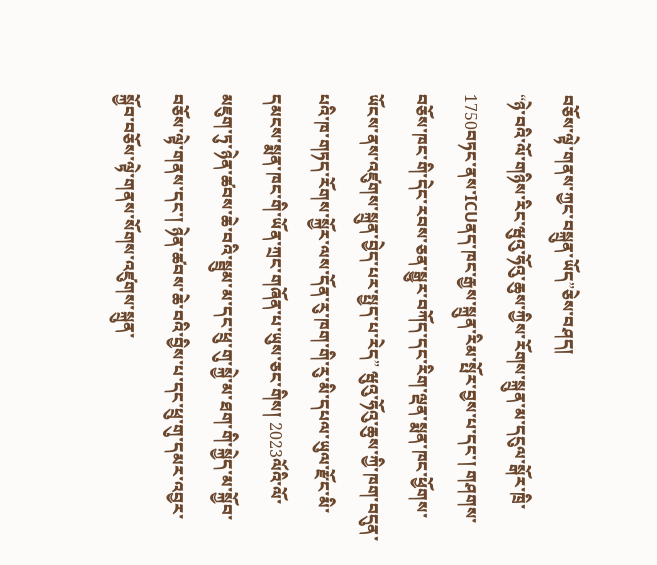བཅོས་ལྟེ་གནས་ཀྱང་བསྐྲུན་ཡོད”ཅེས་བཤད།
“ཉེ་བའི་ལོ་གཉིས་རིང་ཝུའུ་ཧོའུ་ཆུས་ཀྱིས་རོགས་སྐྲུན་མ་དངུལ་སྒོར་ཁྲི་1750བཏང་ནས་ICUནད་ཁང་རྒྱས་སྐྲུན་རིམ་སྤོར་བྱས་པ་དང་། གཤགས་བཅོས་ཁང་གི་དེང་རབས་ཅན་སྒྱུར་བཀོད་དང་རིག་ལྡན་སྨན་ཁང་ཕྱོགས་ཡོངས་ནས་འཛུགས་སྐྲུན་བྱེད་པར་སྤྱད་པ་རེད” ཝུའུ་ཧོའུ་ཆུས་ཀྱི་ཁག་བདུན་པའི་ཁ་གཏད་རོགས་སྐྱོར་ལས་དོན་རུ་ཁག་གི་རུ་མི་དཔལ་ཡུལ་རྫོང་མི་དམངས་སྨན་ཁང་གི་ཡོན་ཀྲང་གཞོན་པ་ཡུས་ཅང་གིས། 2023ལོའི་ལོ་མཇུག་ཏུ་ཉེན་ཚབས་ཆེ་བའི་སྦྲུམ་མ་དང་ཕྲུ་གུ་སྐྱེ་མ་ཐག་གི་སྐྱེད་མ་སྐྱོབ་བཅོས་ལྟེ་གནས་དང་། ཉེན་ཚབས་ཆེ་བའི་བྱིས་པ་དང་ཕྲུ་གུ་དམར་འབྱར་སྐྱོབ་བཅོས་ལྟེ་གནས་སོགས་འཛུགས་སྐྲུན་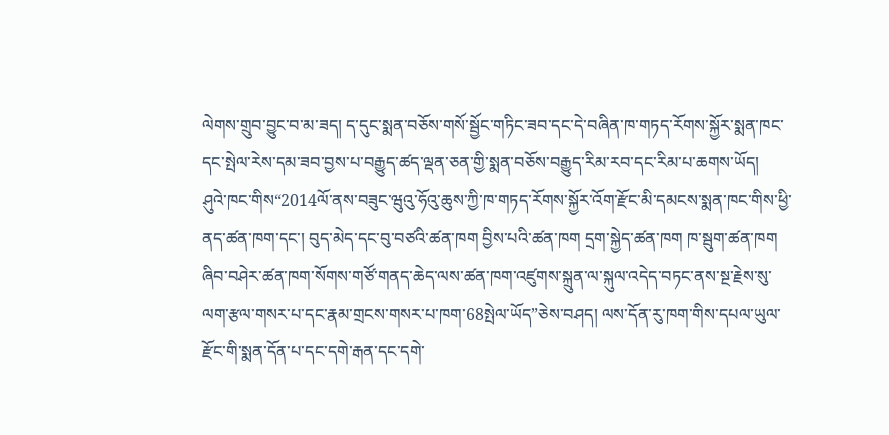ལེགས་གྲུབ་བྱུང་བ་མ་ཟད། ད་དུང་སྨན་བཅོས་གསོ་སྦྱོང་གཏིང་ཟབ་དང་དེ་བཞིན་ཁ་གཏད་རོགས་སྐྱོར་སྨན་ཁང་དང་སྤེལ་རེས་དམ་ཟབ་བྱས་པ་བརྒྱུད་ཚད་ལྡན་ཅན་གྱི་སྨན་བཅོས་བརྒྱུད་རིམ་རབ་དང་རིམ་པ་ཆགས་ཡོད།
ཤུའེ་ཁང་གིས“2014ལོ་ནས་བཟུང་ཝུའུ་ཧོའུ་ཆུས་ཀྱི་ཁ་གཏད་རོགས་སྐྱོར་འོག་རྫོང་མི་དམངས་སྨན་ཁང་གིས་ཕྱི་ནད་ཚན་ཁག་དང་། བུད་མེད་དང་བུ་བཙའི་ཚན་ཁག བྱིས་པའི་ཚན་ཁག དྲག་སྐྱེད་ཚན་ཁག ཁ་སྦུག་ཚན་ཁག ཞིབ་བཤེར་ཚན་ཁག་སོགས་གཙོ་གནད་ཆེད་ལས་ཚན་ཁག་འཛུགས་སྐྲུན་ལ་སྐུལ་འདེད་བཏང་ནས་སྔ་རྗེས་སུ་ལག་རྩལ་གསར་པ་དང་རྣམ་གྲངས་གསར་པ་ཁག་68སྤེལ་ཡོད”ཅེས་བཤད། ལས་དོན་རུ་ཁག་གིས་དཔལ་ཡུལ་རྫོང་གི་སྨན་དོན་པ་དང་དགེ་རྒན་དང་དགེ་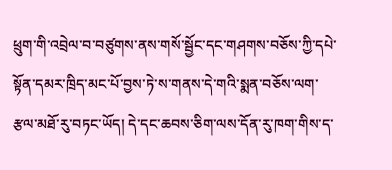ཕྲུག་གི་འབྲེལ་བ་བཙུགས་ནས་གསོ་སྦྱོང་དང་གཤགས་བཅོས་ཀྱི་དཔེ་སྟོན་དམར་ཁྲིད་མང་པོ་བྱས་ཏེ་ས་གནས་དེ་གའི་སྨན་བཅོས་ལག་རྩལ་མཐོ་རུ་བཏང་ཡོད། དེ་དང་ཆབས་ཅིག་ལས་དོན་རུ་ཁག་གིས་ད་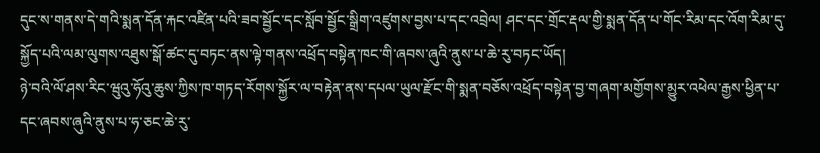དུང་ས་གནས་དེ་གའི་སྨན་དོན་རྐང་འཛིན་པའི་ཟབ་སྦྱོང་དང་སློབ་སྦྱོང་སྒྲིག་འཛུགས་བྱས་པ་དང་འབྲེལ། ཤང་དང་གྲོང་རྡལ་གྱི་སྨན་དོན་པ་གོང་རིམ་དང་འོག་རིམ་དུ་སྐྱོད་པའི་ལམ་ལུགས་འཐུས་སྒོ་ཚང་དུ་བཏང་ནས་ལྟེ་གནས་འཕྲོད་བསྟེན་ཁང་གི་ཞབས་ཞུའི་ནུས་པ་ཆེ་རུ་བཏང་ཡོད།
ཉེ་བའི་ལོ་ཤས་རིང་ཝུའུ་ཧོའུ་ཆུས་ཀྱིས་ཁ་གཏད་རོགས་སྐྱོར་ལ་བརྟེན་ནས་དཔལ་ཡུལ་རྫོང་གི་སྨན་བཅོས་འཕྲོད་བསྟེན་བྱ་གཞག་མགྱོགས་མྱུར་འཕེལ་རྒྱས་ཕྱིན་པ་དང་ཞབས་ཞུའི་ནུས་པ་ཧ་ཅང་ཆེ་རུ་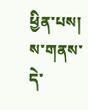ཕྱིན་པས། ས་གནས་དེ་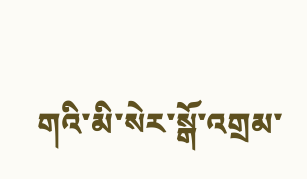གའི་མི་སེར་སྒོ་འགྲམ་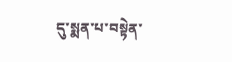དུ་སྨན་པ་བསྟེན་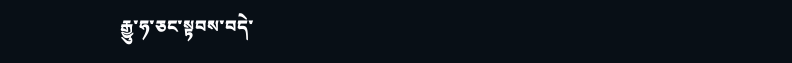རྒྱུ་ཧ་ཅང་སྟབས་བདེ་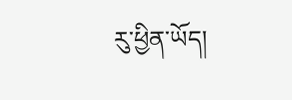རུ་ཕྱིན་ཡོད།